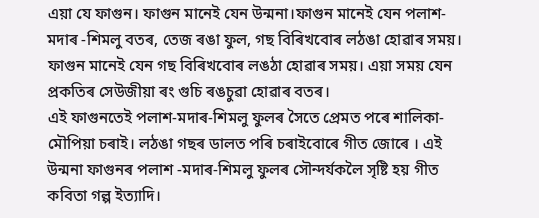এয়া যে ফাগুন। ফাগুন মানেই যেন উন্মনা।ফাগুন মানেই যেন পলাশ- মদাৰ -শিমলু বতৰ, তেজ ৰঙা ফুল, গছ বিৰিখবোৰ লঠঙা হোৱাৰ সময়। ফাগুন মানেই যেন গছ বিৰিখবোৰ লঙঠা হোৱাৰ সময়। এয়া সময় যেন প্ৰকতিৰ সেউজীয়া ৰং গুচি ৰঙচুৱা হোৱাৰ বতৰ।
এই ফাগুনতেই পলাশ-মদাৰ-শিমলু ফুলৰ সৈতে প্ৰেমত পৰে শালিকা-মৌপিয়া চৰাই। লঠঙা গছৰ ডালত পৰি চৰাইবোৰে গীত জোৰে । এই উন্মনা ফাগুনৰ পলাশ -মদাৰ-শিমলু ফুলৰ সৌন্দৰ্যকলৈ সৃষ্টি হয় গীত কবিতা গল্প ইত্যাদি।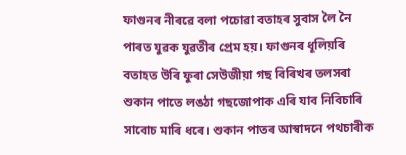ফাগুনৰ নীৰৱে বলা পচোৱা বতাহৰ সুবাস লৈ নৈ পাৰত যুৱক যুৱতীৰ প্ৰেম হয়। ফাগুনৰ ধূলিয়ৰি বতাহত উৰি ফুৰা সেউজীয়া গছ বিৰিখৰ তলসৰা শুকান পাতে লঙঠা গছজোপাক এৰি যাব নিবিচাৰি সাবোচ মাৰি ধৰে। শুকান পাতৰ আস্বাদনে পথচাৰীক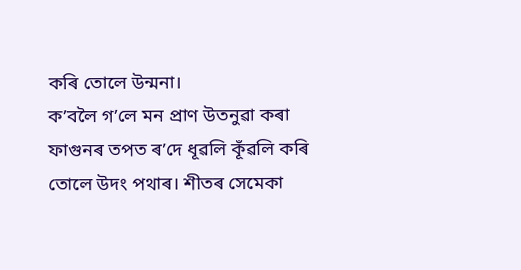কৰি তোলে উন্মনা।
ক’বলৈ গ’লে মন প্ৰাণ উতনুৱা কৰা ফাগুনৰ তপত ৰ’দে ধূৱলি কূঁৱলি কৰি তোলে উদং পথাৰ। শীতৰ সেমেকা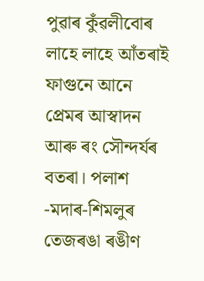পুৱাৰ কুঁৱলীবোৰ লাহে লাহে আঁতৰাই ফাগুনে আনে প্ৰেমৰ আস্বাদন আৰু ৰং সৌন্দৰ্যৰ বতৰা। পলাশ -মদাৰ-শিমলুৰ তেজৰঙা ৰঙীণ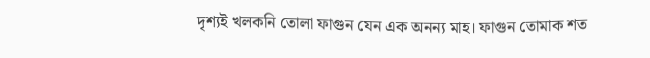দৃশ্যই খলকনি তোলা ফাগুন যেন এক অনন্য মাহ। ফাগুন তোমাক শত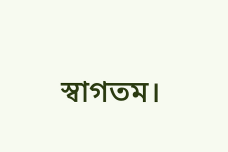স্বাগতম।